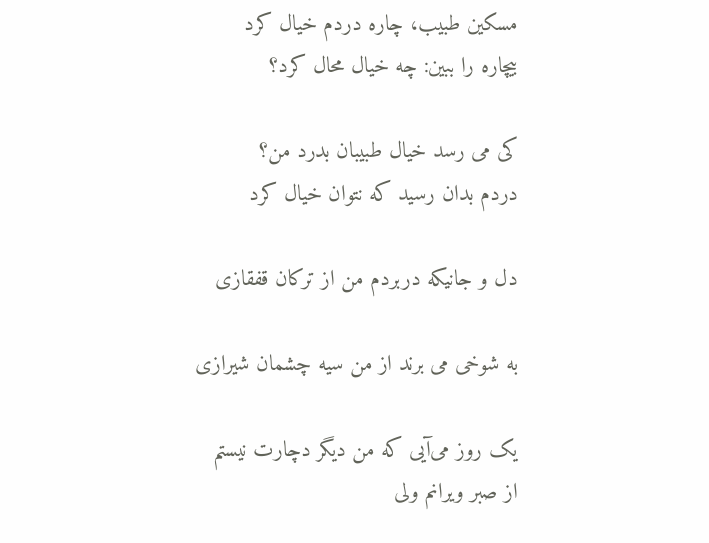مسکین طبیب، چاره دردم خیال کرد
بیچاره را ببین: چه خیال محال کرد؟

کی می رسد خیال طبیبان بدرد من؟
دردم بدان رسید که نتوان خیال کرد

دل و جانیکه دربردم من از ترکان قفقازی

به شوخی می برند از من سیه چشمان شیرازی

یک روز می‌آیی که من دیگر دچارت نیستم
از صبر ویرانم ولی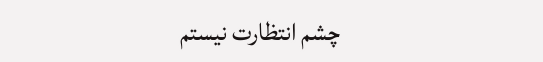چشم انتظارت نیستم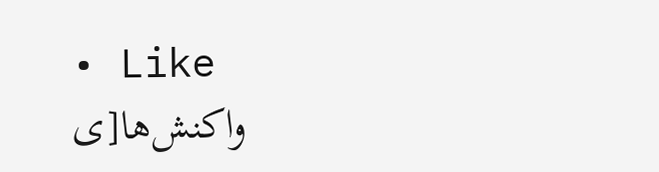• Like
واکنش‌ها[ی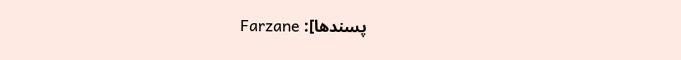پسندها]: Farzane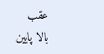عقب
بالا پایین